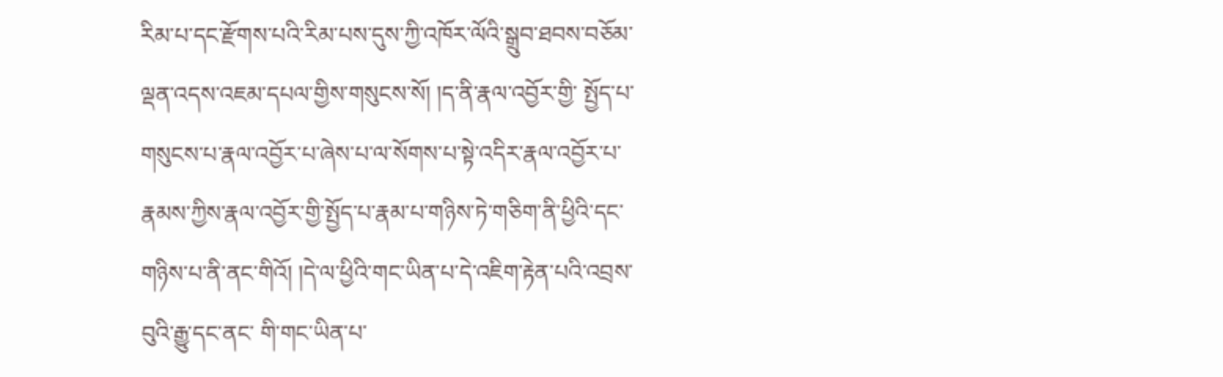རིམ་པ་དང་རྫོགས་པའི་རིམ་པས་དུས་ཀྱི་འཁོར་ལོའི་སྒྲུབ་ཐབས་བཅོམ་ལྡན་འདས་འཇམ་དཔལ་གྱིས་གསུངས་སོ། །ད་ནི་རྣལ་འབྱོར་གྱི་ སྤྱོད་པ་གསུངས་པ་རྣལ་འབྱོར་པ་ཞེས་པ་ལ་སོགས་པ་སྟེ་འདིར་རྣལ་འབྱོར་པ་རྣམས་ཀྱིས་རྣལ་འབྱོར་གྱི་སྤྱོད་པ་རྣམ་པ་གཉིས་ཏེ་གཅིག་ནི་ཕྱིའི་དང་གཉིས་པ་ནི་ནང་གིའོ། །དེ་ལ་ཕྱིའི་གང་ཡིན་པ་དེ་འཇིག་རྟེན་པའི་འབྲས་བུའི་རྒྱུ་དང་ནང་ གི་གང་ཡིན་པ་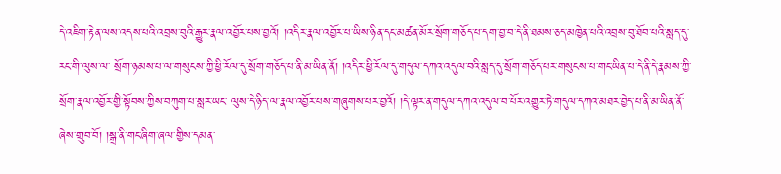དེ་འཇིག་རྟེན་ལས་འདས་པའི་འབྲས་བུའི་རྒྱུར་རྣལ་འབྱོར་པས་བྱའོ། །འདིར་རྣལ་འབྱོར་པ་ཡིས་ཉིན་དང་མཚན་མོར་སྲོག་གཅོད་པ་དག་བྱ་བ་དེ་ནི་ཐམས་ཅད་མཁྱེན་པའི་འབྲས་བུ་ཐོབ་པའི་སླད་དུ་རང་གི་ལུས་ལ་ སྲོག་ཉམས་པ་ལ་གསུངས་ཀྱི་ཕྱི་རོལ་དུ་སྲོག་གཅོད་པ་ནི་མ་ཡིན་ནོ། །འདིར་ཕྱི་རོལ་དུ་གདུལ་དཀའ་འདུལ་བའི་སླད་དུ་སྲོག་གཅོད་པར་གསུངས་པ་གང་ཡིན་པ་དེ་ནི་དེ་རྣམས་ཀྱི་སྲོག་རྣལ་འབྱོར་གྱི་སྟོབས་ཀྱིས་བཀུག་པ་སླར་ཡང་ ལུས་དེ་ཉིད་ལ་རྣལ་འབྱོར་པས་གཞུགས་པར་བྱའོ། །དེ་ལྟར་ན་གདུལ་དཀའ་འདུལ་བ་པོར་འགྱུར་ཏེ་གདུལ་དཀའ་མཐར་བྱེད་པ་ནི་མ་ཡིན་ནོ་ཞེས་གྲུབ་བོ། །སྒྲ་ནི་གང་ཞིག་ཞལ་གྱིས་དམན་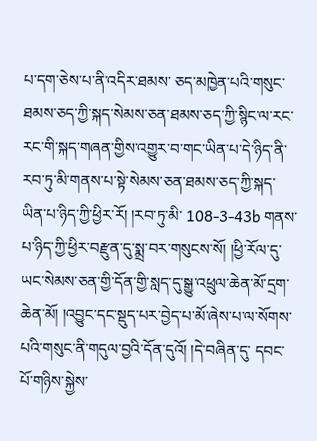པ་དག་ཅེས་པ་ནི་འདིར་ཐམས་ ཅད་མཁྱེན་པའི་གསུང་ཐམས་ཅད་ཀྱི་སྐད་སེམས་ཅན་ཐམས་ཅད་ཀྱི་སྙིང་ལ་རང་རང་གི་སྐད་གཞན་གྱིས་འགྱུར་བ་གང་ཡིན་པ་དེ་ཉིད་ནི་རབ་ཏུ་མི་གནས་པ་སྟེ་སེམས་ཅན་ཐམས་ཅད་ཀྱི་སྐད་ཡིན་པ་ཉིད་ཀྱི་ཕྱིར་རོ། །རབ་ཏུ་མི་ 108-3-43b གནས་པ་ཉིད་ཀྱི་ཕྱིར་བརྫུན་དུ་སྨྲ་བར་གསུངས་སོ། །ཕྱི་རོལ་དུ་ཡང་སེམས་ཅན་གྱི་དོན་གྱི་སླད་དུ་སྒྱུ་འཕྲུལ་ཆེན་མོ་དྲག་ཆེན་མོ། །འབྱུང་དང་སྡུད་པར་བྱེད་པ་མོ་ཞེས་པ་ལ་སོགས་པའི་གསུང་ནི་གདུལ་བྱའི་དོན་དུའོ། །དེ་བཞིན་དུ་ དབང་པོ་གཉིས་སྐྱེས་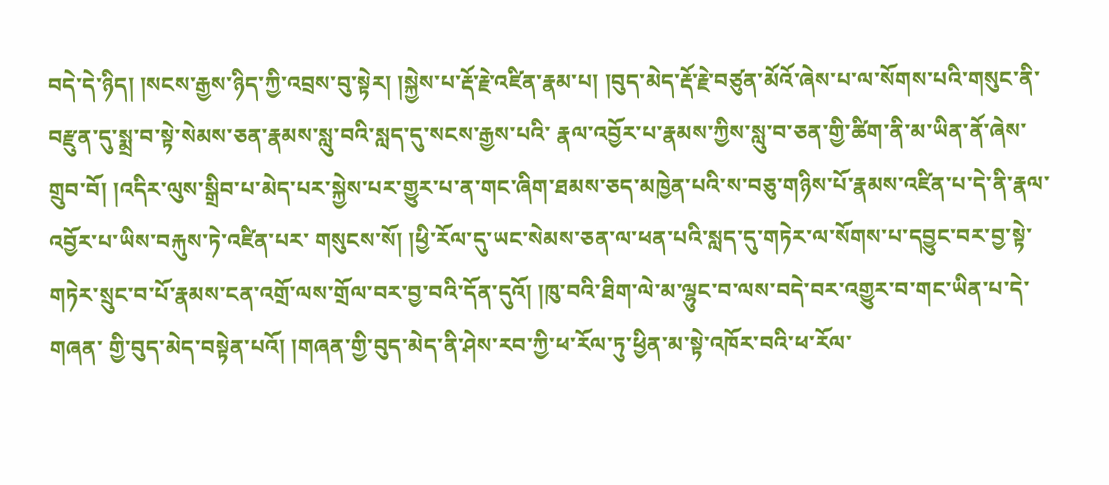བདེ་དེ་ཉིད། །སངས་རྒྱས་ཉིད་ཀྱི་འབྲས་བུ་སྟེར། །སྐྱེས་པ་རྡོ་རྗེ་འཛིན་རྣམ་པ། །བུད་མེད་རྡོ་རྗེ་བཙུན་མོའོ་ཞེས་པ་ལ་སོགས་པའི་གསུང་ནི་བརྫུན་དུ་སྨྲ་བ་སྟེ་སེམས་ཅན་རྣམས་སླུ་བའི་སླད་དུ་སངས་རྒྱས་པའི་ རྣལ་འབྱོར་པ་རྣམས་ཀྱིས་སླུ་བ་ཅན་གྱི་ཚིག་ནི་མ་ཡིན་ནོ་ཞེས་གྲུབ་བོ། །འདིར་ལུས་སྒྲིབ་པ་མེད་པར་སྐྱེས་པར་གྱུར་པ་ན་གང་ཞིག་ཐམས་ཅད་མཁྱེན་པའི་ས་བཅུ་གཉིས་པོ་རྣམས་འཛིན་པ་དེ་ནི་རྣལ་འབྱོར་པ་ཡིས་བརྐུས་ཏེ་འཛིན་པར་ གསུངས་སོ། །ཕྱི་རོལ་དུ་ཡང་སེམས་ཅན་ལ་ཕན་པའི་སླད་དུ་གཏེར་ལ་སོགས་པ་དབྱུང་བར་བྱ་སྟེ་གཏེར་སྲུང་བ་པོ་རྣམས་ངན་འགྲོ་ལས་གྲོལ་བར་བྱ་བའི་དོན་དུའོ། །ཁུ་བའི་ཐིག་ལེ་མ་ལྷུང་བ་ལས་བདེ་བར་འགྱུར་བ་གང་ཡིན་པ་དེ་གཞན་ གྱི་བུད་མེད་བསྟེན་པའོ། །གཞན་གྱི་བུད་མེད་ནི་ཤེས་རབ་ཀྱི་ཕ་རོལ་ཏུ་ཕྱིན་མ་སྟེ་འཁོར་བའི་ཕ་རོལ་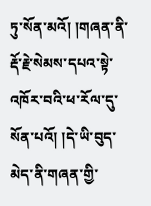ཏུ་སོན་མའོ། །གཞན་ནི་རྡོ་རྗེ་སེམས་དཔའ་སྟེ་འཁོར་བའི་ཕ་རོལ་དུ་སོན་པའོ། །དེ་ཡི་བུད་མེད་ནི་གཞན་གྱི་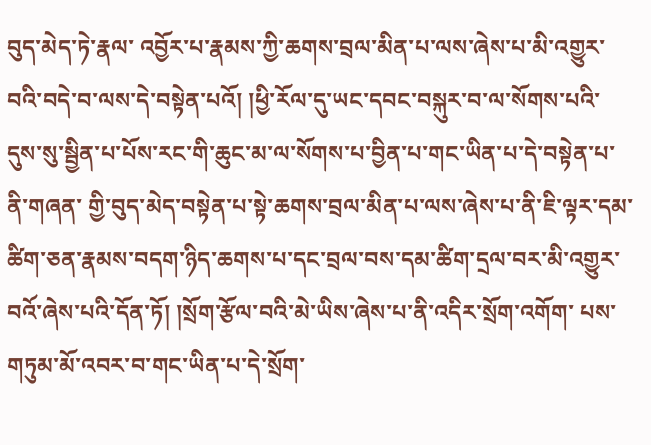བུད་མེད་ཏེ་རྣལ་ འབྱོར་པ་རྣམས་ཀྱི་ཆགས་བྲལ་མིན་པ་ལས་ཞེས་པ་མི་འགྱུར་བའི་བདེ་བ་ལས་དེ་བསྟེན་པའོ། །ཕྱི་རོལ་དུ་ཡང་དབང་བསྐུར་བ་ལ་སོགས་པའི་དུས་སུ་སྦྱིན་པ་པོས་རང་གི་ཆུང་མ་ལ་སོགས་པ་བྱིན་པ་གང་ཡིན་པ་དེ་བསྟེན་པ་ནི་གཞན་ གྱི་བུད་མེད་བསྟེན་པ་སྟེ་ཆགས་བྲལ་མིན་པ་ལས་ཞེས་པ་ནི་ཇི་ལྟར་དམ་ཚིག་ཅན་རྣམས་བདག་ཉིད་ཆགས་པ་དང་བྲལ་བས་དམ་ཚིག་དྲལ་བར་མི་འགྱུར་བའོ་ཞེས་པའི་དོན་ཏོ། །སྲོག་རྩོལ་བའི་མེ་ཡིས་ཞེས་པ་ནི་འདིར་སྲོག་འགོག་ པས་གཏུམ་མོ་འབར་བ་གང་ཡིན་པ་དེ་སྲོག་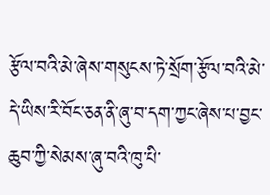རྩོལ་བའི་མེ་ཞེས་གསུངས་ཏེ་སྲོག་རྩོལ་བའི་མེ་དེ་ཡིས་རི་བོང་ཅན་ནི་ཞུ་བ་དག་ཀྱང་ཞེས་པ་བྱང་ཆུབ་ཀྱི་སེམས་ཞུ་བའི་ཁུ་པི་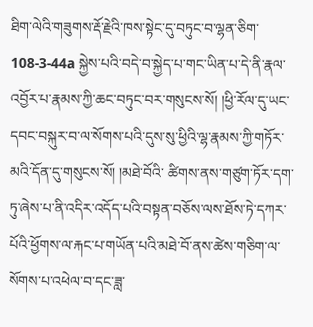ཐིག་ལེའི་གཟུགས་རྡོ་རྗེའི་ཁས་སྟེང་དུ་བཏུང་བ་ལྷན་ཅིག་ 108-3-44a སྐྱེས་པའི་བདེ་བ་སྐྱེད་པ་གང་ཡིན་པ་དེ་ནི་རྣལ་འབྱོར་པ་རྣམས་ཀྱི་ཆང་བཏུང་བར་གསུངས་སོ། །ཕྱི་རོལ་དུ་ཡང་དབང་བསྐུར་བ་ལ་སོགས་པའི་དུས་སུ་ཕྱིའི་ལྷ་རྣམས་ཀྱི་གཏོར་མའི་དོན་དུ་གསུངས་སོ། །མཐེ་བོའི་ ཚིགས་ནས་གཙུག་ཏོར་དག་ཏུ་ཞེས་པ་ནི་འདིར་འདོད་པའི་བསྟན་བཅོས་ལས་ཐོས་ཏེ་དཀར་པོའི་ཕྱོགས་ལ་རྐང་པ་གཡོན་པའི་མཐེ་བོ་ནས་ཚེས་གཅིག་ལ་སོགས་པ་འཕེལ་བ་དང་ཟླ་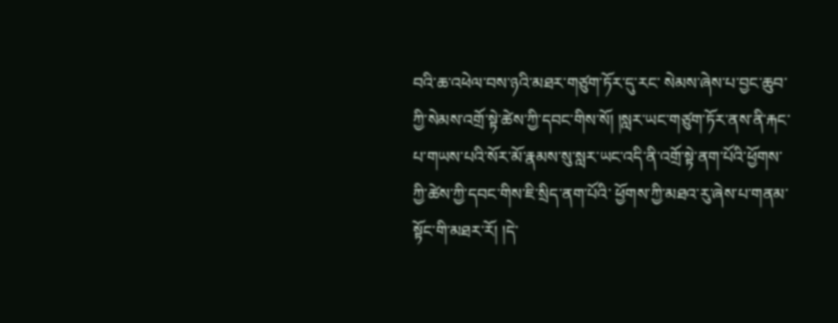བའི་ཆ་འཕེལ་བས་ཉའི་མཐར་གཙུག་ཏོར་དུ་རང་ སེམས་ཞེས་པ་བྱང་ཆུབ་ཀྱི་སེམས་འགྲོ་སྟེ་ཚེས་ཀྱི་དབང་གིས་སོ། །སླར་ཡང་གཙུག་ཏོར་ནས་ནི་རྐང་པ་གཡས་པའི་སོར་མོ་རྣམས་སུ་སླར་ཡང་འདི་ནི་འགྲོ་སྟེ་ནག་པོའི་ཕྱོགས་ཀྱི་ཚེས་ཀྱི་དབང་གིས་ཇི་སྲིད་ནག་པོའི་ ཕྱོགས་ཀྱི་མཐའ་རུ་ཞེས་པ་གནམ་སྟོང་གི་མཐར་རོ། །དེ་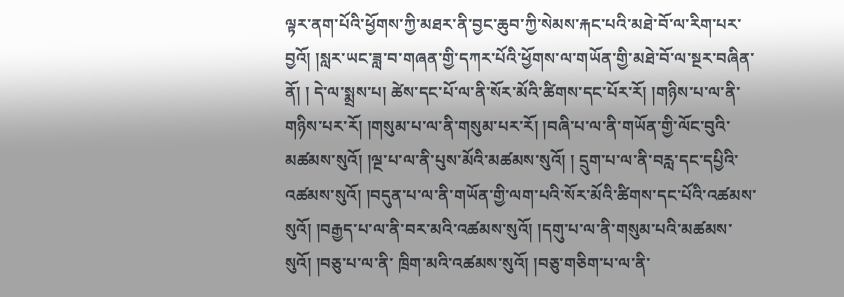ལྟར་ནག་པོའི་ཕྱོགས་ཀྱི་མཐར་ནི་བྱང་ཆུབ་ཀྱི་སེམས་རྐང་པའི་མཐེ་བོ་ལ་རིག་པར་བྱའོ། །སླར་ཡང་ཟླ་བ་གཞན་གྱི་དཀར་པོའི་ཕྱོགས་ལ་གཡོན་གྱི་མཐེ་བོ་ལ་སྔར་བཞིན་ནོ། ། དེ་ལ་སྨྲས་པ། ཚེས་དང་པོ་ལ་ནི་སོར་མོའི་ཚིགས་དང་པོར་རོ། །གཉིས་པ་ལ་ནི་གཉིས་པར་རོ། །གསུམ་པ་ལ་ནི་གསུམ་པར་རོ། །བཞི་པ་ལ་ནི་གཡོན་གྱི་ལོང་བུའི་མཚམས་སུའོ། །ལྔ་པ་ལ་ནི་པུས་མོའི་མཚམས་སུའོ། ། དྲུག་པ་ལ་ནི་བརླ་དང་དཔྱིའི་འཚམས་སུའོ། །བདུན་པ་ལ་ནི་གཡོན་གྱི་ལག་པའི་སོར་མོའི་ཚིགས་དང་པོའི་འཚམས་སུའོ། །བརྒྱད་པ་ལ་ནི་བར་མའི་འཚམས་སུའོ། །དགུ་པ་ལ་ནི་གསུམ་པའི་མཚམས་སུའོ། །བཅུ་པ་ལ་ནི་ ཁྲིག་མའི་འཚམས་སུའོ། །བཅུ་གཅིག་པ་ལ་ནི་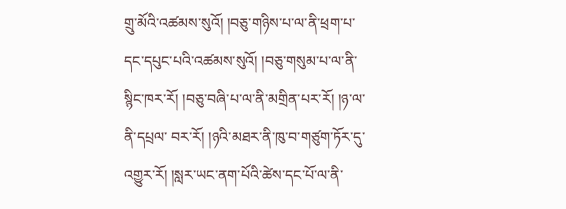གྲུ་མོའི་འཚམས་སུའོ། །བཅུ་གཉིས་པ་ལ་ནི་ཕྲག་པ་དང་དཔུང་པའི་འཚམས་སུའོ། །བཅུ་གསུམ་པ་ལ་ནི་སྙིང་ཁར་རོ། །བཅུ་བཞི་པ་ལ་ནི་མགྲིན་པར་རོ། །ཉ་ལ་ནི་དཔྲལ་ བར་རོ། །ཉའི་མཐར་ནི་ཁུ་བ་གཙུག་ཏོར་དུ་འགྱུར་རོ། །སླར་ཡང་ནག་པོའི་ཚེས་དང་པོ་ལ་ནི་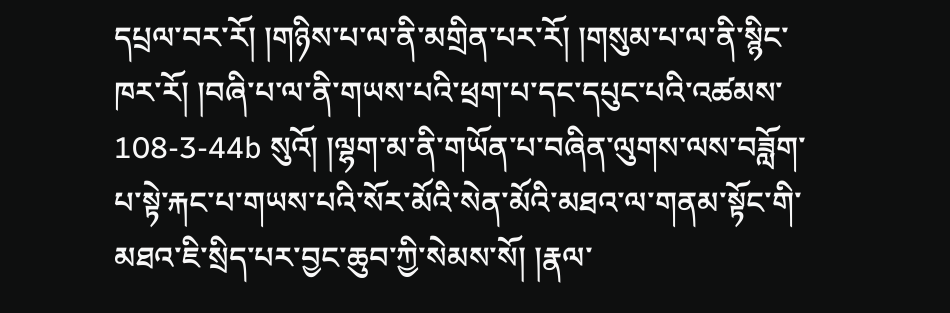དཔྲལ་བར་རོ། །གཉིས་པ་ལ་ནི་མགྲིན་པར་རོ། །གསུམ་པ་ལ་ནི་སྙིང་ཁར་རོ། །བཞི་པ་ལ་ནི་གཡས་པའི་ཕྲག་པ་དང་དཔུང་པའི་འཚམས་ 108-3-44b སུའོ། །ལྷག་མ་ནི་གཡོན་པ་བཞིན་ལུགས་ལས་བཟློག་པ་སྟེ་རྐང་པ་གཡས་པའི་སོར་མོའི་སེན་མོའི་མཐའ་ལ་གནམ་སྟོང་གི་མཐའ་ཇི་སྲིད་པར་བྱང་ཆུབ་ཀྱི་སེམས་སོ། །རྣལ་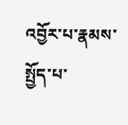འབྱོར་པ་རྣམས་སྤྱོད་པ་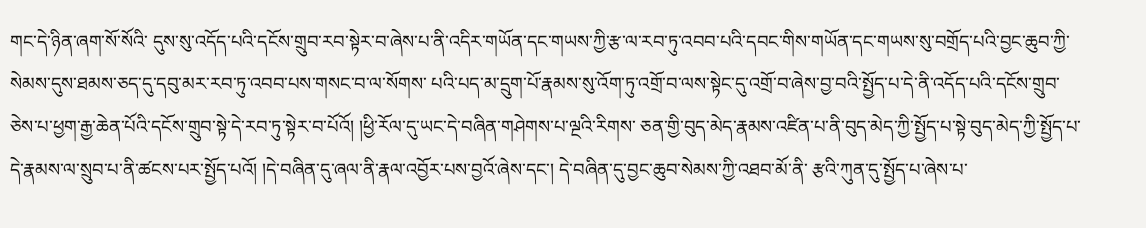གང་དེ་ཉིན་ཞག་སོ་སོའི་ དུས་སུ་འདོད་པའི་དངོས་གྲུབ་རབ་སྟེར་བ་ཞེས་པ་ནི་འདིར་གཡོན་དང་གཡས་ཀྱི་རྩ་ལ་རབ་ཏུ་འབབ་པའི་དབང་གིས་གཡོན་དང་གཡས་སུ་བགྲོད་པའི་བྱང་ཆུབ་ཀྱི་སེམས་དུས་ཐམས་ཅད་དུ་དབུ་མར་རབ་ཏུ་འབབ་པས་གསང་བ་ལ་སོགས་ པའི་པད་མ་དྲུག་པོ་རྣམས་སུ་འོག་ཏུ་འགྲོ་བ་ལས་སྟེང་དུ་འགྲོ་བ་ཞེས་བྱ་བའི་སྤྱོད་པ་དེ་ནི་འདོད་པའི་དངོས་གྲུབ་ཅེས་པ་ཕྱག་རྒྱ་ཆེན་པོའི་དངོས་གྲུབ་སྟེ་དེ་རབ་ཏུ་སྟེར་བ་པོའོ། །ཕྱི་རོལ་དུ་ཡང་དེ་བཞིན་གཤེགས་པ་ལྔའི་རིགས་ ཅན་གྱི་བུད་མེད་རྣམས་འཛིན་པ་ནི་བུད་མེད་ཀྱི་སྤྱོད་པ་སྟེ་བུད་མེད་ཀྱི་སྤྱོད་པ་དེ་རྣམས་ལ་སྲུབ་པ་ནི་ཚངས་པར་སྤྱོད་པའོ། །དེ་བཞིན་དུ་ཞལ་ནི་རྣལ་འབྱོར་པས་བྱའོ་ཞེས་དང་། དེ་བཞིན་དུ་བྱང་ཆུབ་སེམས་ཀྱི་འཐབ་མོ་ནི་ རྩའི་ཀུན་དུ་སྤྱོད་པ་ཞེས་པ་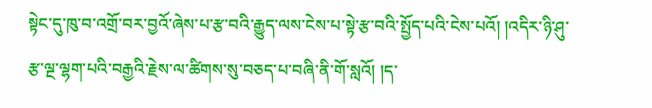སྟེང་དུ་ཁུ་བ་འགྲོ་བར་བྱའོ་ཞེས་པ་རྩ་བའི་རྒྱུད་ལས་ངེས་པ་སྟེ་རྩ་བའི་སྤྱོད་པའི་ངེས་པའོ། །འདིར་ཉི་ཤུ་རྩ་ལྔ་ལྷག་པའི་བརྒྱའི་རྗེས་ལ་ཚིགས་སུ་བཅད་པ་བཞི་ནི་གོ་སླའོ། །ད་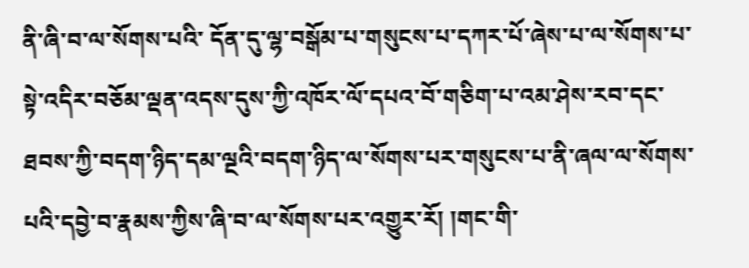ནི་ཞི་བ་ལ་སོགས་པའི་ དོན་དུ་ལྷ་བསྒོམ་པ་གསུངས་པ་དཀར་པོ་ཞེས་པ་ལ་སོགས་པ་སྟེ་འདིར་བཅོམ་ལྡན་འདས་དུས་ཀྱི་འཁོར་ལོ་དཔའ་བོ་གཅིག་པ་འམ་ཤེས་རབ་དང་ཐབས་ཀྱི་བདག་ཉིད་དམ་ལྔའི་བདག་ཉིད་ལ་སོགས་པར་གསུངས་པ་ནི་ཞལ་ལ་སོགས་ པའི་དབྱེ་བ་རྣམས་ཀྱིས་ཞི་བ་ལ་སོགས་པར་འགྱུར་རོ། །གང་གི་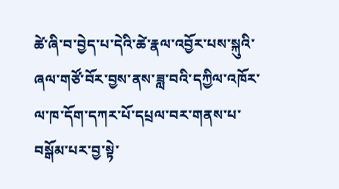ཚེ་ཞི་བ་བྱེད་པ་དེའི་ཚེ་རྣལ་འབྱོར་པས་སྐུའི་ཞལ་གཙོ་བོར་བྱས་ནས་ཟླ་བའི་དཀྱིལ་འཁོར་ལ་ཁ་དོག་དཀར་པོ་དཔྲལ་བར་གནས་པ་བསྒོམ་པར་བྱ་སྟེ་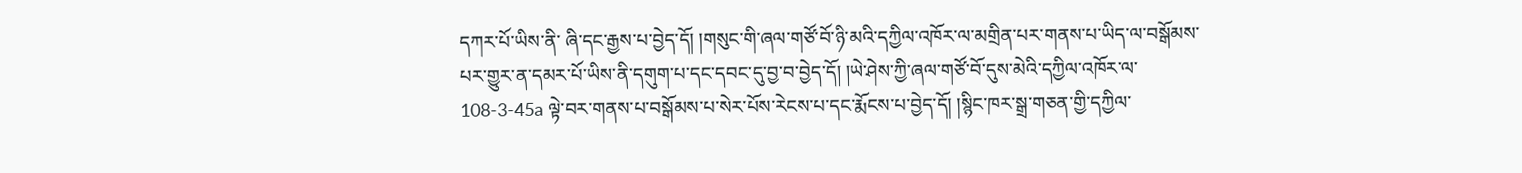དཀར་པོ་ཡིས་ནི་ ཞི་དང་རྒྱས་པ་བྱེད་དོ། །གསུང་གི་ཞལ་གཙོ་བོ་ཉི་མའི་དཀྱིལ་འཁོར་ལ་མགྲིན་པར་གནས་པ་ཡིད་ལ་བསྒོམས་པར་གྱུར་ན་དམར་པོ་ཡིས་ནི་དགུག་པ་དང་དབང་དུ་བྱ་བ་བྱེད་དོ། །ཡེ་ཤེས་ཀྱི་ཞལ་གཙོ་བོ་དུས་མེའི་དཀྱིལ་འཁོར་ལ་ 108-3-45a ལྟེ་བར་གནས་པ་བསྒོམས་པ་སེར་པོས་རེངས་པ་དང་རྨོངས་པ་བྱེད་དོ། །སྙིང་ཁར་སྒྲ་གཅན་གྱི་དཀྱིལ་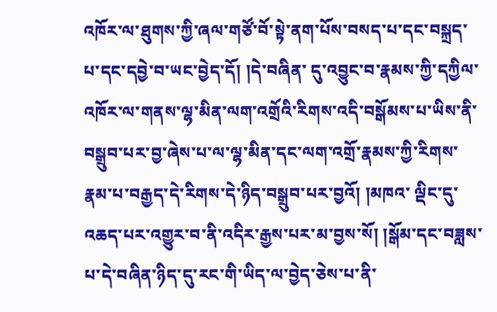འཁོར་ལ་ཐུགས་ཀྱི་ཞལ་གཙོ་བོ་སྟེ་ནག་པོས་བསད་པ་དང་བསྐྲད་པ་དང་དབྱེ་བ་ཡང་བྱེད་དོ། །དེ་བཞིན་ དུ་འབྱུང་བ་རྣམས་ཀྱི་དཀྱིལ་འཁོར་ལ་གནས་ལྷ་མིན་ལག་འགྲོའི་རིགས་འདི་བསྒོམས་པ་ཡིས་ནི་བསྒྲུབ་པར་བྱ་ཞེས་པ་ལ་ལྷ་མིན་དང་ལག་འགྲོ་རྣམས་ཀྱི་རིགས་རྣམ་པ་བརྒྱད་དེ་རིགས་དེ་ཉིད་བསྒྲུབ་པར་བྱའོ། །མཁའ་ ལྡིང་དུ་འཆད་པར་འགྱུར་བ་ནི་འདིར་རྒྱས་པར་མ་བྱས་སོ། །སྒོམ་དང་བཟླས་པ་དེ་བཞིན་ཉིད་དུ་རང་གི་ཡིད་ལ་བྱེད་ཅེས་པ་ནི་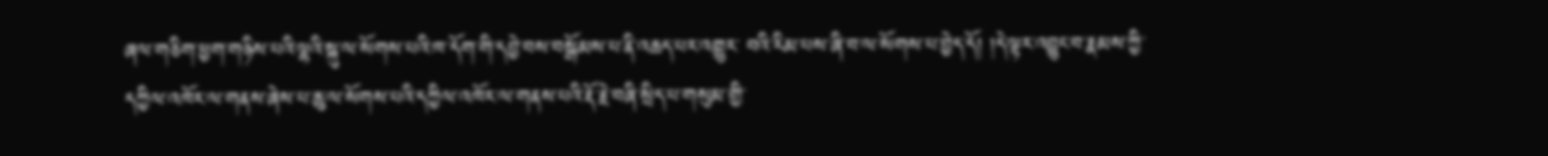ཞལ་གཅིག་ཕྱག་གཉིས་པའི་ལྷའི་སྐུ་ལ་སོགས་པའི་ཁ་དོག་གི་དབྱེ་བས་བསྒོམས་པ་ནི་འཆད་པར་འགྱུར་ བའི་རིམ་པས་ཞི་བ་ལ་སོགས་པ་བྱེད་དོ། །དེ་ལྟར་འབྱུང་བ་རྣམས་ཀྱི་དཀྱིལ་འཁོར་ལ་གནས་ཞེས་པ་ཆུ་ལ་སོགས་པའི་དཀྱིལ་འཁོར་ལ་གནས་པའི་རྡོ་རྗེ་བཞི་སྲིད་པ་གསུམ་གྱི་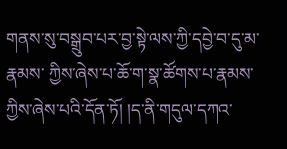གནས་སུ་བསྒྲུབ་པར་བྱ་སྟེ་ལས་ཀྱི་དབྱེ་བ་དུ་མ་རྣམས་ ཀྱིས་ཞེས་པ་ཆོ་ག་སྣ་ཚོགས་པ་རྣམས་ཀྱིས་ཞེས་པའི་དོན་ཏོ། །ད་ནི་གདུལ་དཀའ་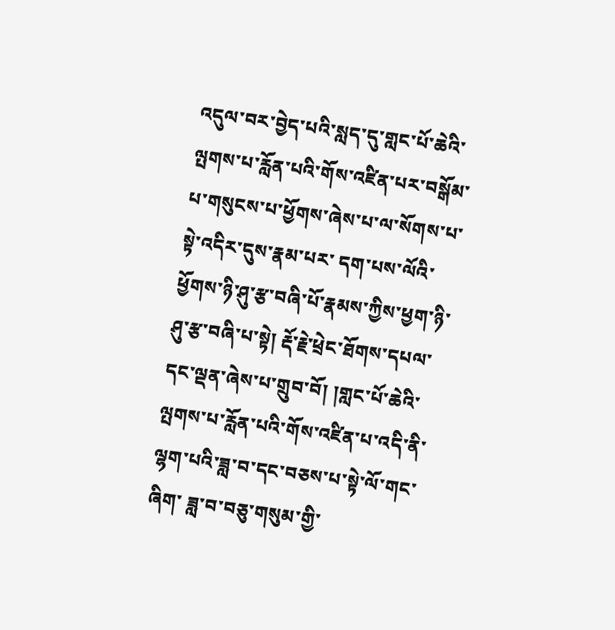འདུལ་བར་བྱེད་པའི་སླད་དུ་གླང་པོ་ཆེའི་ལྤགས་པ་རློན་པའི་གོས་འཛིན་པར་བསྒོམ་པ་གསུངས་པ་ཕྱོགས་ཞེས་པ་ལ་སོགས་པ་སྟེ་འདིར་དུས་རྣམ་པར་ དག་པས་ལོའི་ཕྱོགས་ཉི་ཤུ་རྩ་བཞི་པོ་རྣམས་ཀྱིས་ཕྱག་ཉི་ཤུ་རྩ་བཞི་པ་སྟེ། རྡོ་རྗེ་ཕྲེང་ཐོགས་དཔལ་དང་ལྡན་ཞེས་པ་གྲུབ་བོ། །གླང་པོ་ཆེའི་ལྤགས་པ་རློན་པའི་གོས་འཛིན་པ་འདི་ནི་ལྷག་པའི་ཟླ་བ་དང་བཅས་པ་སྟེ་ལོ་གང་ཞིག་ ཟླ་བ་བཅུ་གསུམ་གྱི་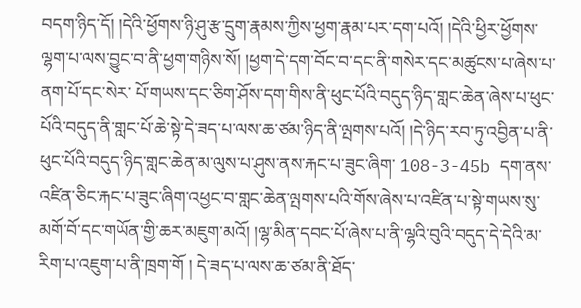བདག་ཉིད་དོ། །དེའི་ཕྱོགས་ཉི་ཤུ་རྩ་དྲུག་རྣམས་ཀྱིས་ཕྱག་རྣམ་པར་དག་པའོ། །དེའི་ཕྱིར་ཕྱོགས་ལྷག་པ་ལས་བྱུང་བ་ནི་ཕྱག་གཉིས་སོ། །ཕྱག་དེ་དག་བོང་བ་དང་ནི་གསེར་དང་མཚུངས་པ་ཞེས་པ་ནག་པོ་དང་སེར་ པོ་གཡས་དང་ཅིག་ཤོས་དག་གིས་ནི་ཕུང་པོའི་བདུད་ཉིད་གླང་ཆེན་ཞེས་པ་ཕུང་པོའི་བདུད་ནི་གླང་པོ་ཆེ་སྟེ་དེ་ཟད་པ་ལས་ཆ་ཙམ་ཉིད་ནི་ལྤགས་པའོ། །དེ་ཉིད་རབ་ཏུ་འབྱིན་པ་ནི་ཕུང་པོའི་བདུད་ཉིད་གླང་ཆེན་མ་ལུས་པ་ཤུས་ནས་རྐང་པ་ཟུང་ཞིག་ 108-3-45b དག་ནས་འཛིན་ཅིང་རྐང་པ་ཟུང་ཞིག་འཕྱང་བ་གླང་ཆེན་ལྤགས་པའི་གོས་ཞེས་པ་འཛིན་པ་སྟེ་གཡས་སུ་མགོ་བོ་དང་གཡོན་གྱི་ཆར་མཇུག་མའོ། །ལྷ་མིན་དབང་པོ་ཞེས་པ་ནི་ལྷའི་བུའི་བདུད་དེ་དེའི་མ་རིག་པ་འཇུག་པ་ནི་ཁྲག་གོ ། དེ་ཟད་པ་ལས་ཆ་ཙམ་ནི་ཐོད་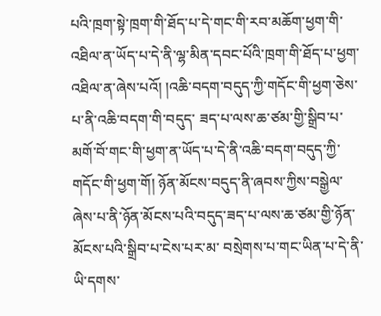པའི་ཁྲག་སྟེ་ཁྲག་གི་ཐོད་པ་དེ་གང་གི་རབ་མཆོག་ཕྱག་གི་འཐིལ་ན་ཡོད་པ་དེ་ནི་ལྷ་མིན་དབང་པོའི་ཁྲག་གི་ཐོད་པ་ཕྱག་འཐིལ་ན་ཞེས་པའོ། །འཆི་བདག་བདུད་ཀྱི་གདོང་གི་ཕྱག་ཅེས་པ་ནི་འཆི་བདག་གི་བདུད་ ཟད་པ་ལས་ཆ་ཙམ་གྱི་སྒྲིབ་པ་མགོ་བོ་གང་གི་ཕྱག་ན་ཡོད་པ་དེ་ནི་འཆི་བདག་བདུད་ཀྱི་གདོང་གི་ཕྱག་གོ། ཉོན་མོངས་བདུད་ནི་ཞབས་ཀྱིས་བསྒྱེལ་ཞེས་པ་ནི་ཉོན་མོངས་པའི་བདུད་ཟད་པ་ལས་ཆ་ཙམ་གྱི་ཉོན་མོངས་པའི་སྒྲིབ་པ་ངེས་པར་མ་ བསྲེགས་པ་གང་ཡིན་པ་དེ་ནི་ཡི་དགས་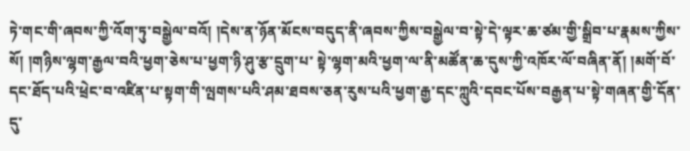ཏེ་གང་གི་ཞབས་ཀྱི་འོག་ཏུ་བསྒྱེལ་བའོ། །དེས་ན་ཉོན་མོངས་བདུད་ནི་ཞབས་ཀྱིས་བསྒྱེལ་བ་སྟེ་དེ་ལྟར་ཆ་ཙམ་གྱི་སྒྲིབ་པ་རྣམས་ཀྱིས་སོ། །གཉིས་ལྷག་རྒྱལ་བའི་ཕྱག་ཅེས་པ་ཕྱག་ཉི་ཤུ་རྩ་དྲུག་པ་ སྟེ་ལྷག་མའི་ཕྱག་ལ་ནི་མཚོན་ཆ་དུས་ཀྱི་འཁོར་ལོ་བཞིན་ནོ། །མགོ་བོ་དང་ཐོད་པའི་ཕྲེང་བ་འཛིན་པ་སྟག་གི་ལྤགས་པའི་ཤམ་ཐབས་ཅན་རུས་པའི་ཕྱག་རྒྱ་དང་ཀླུའི་དབང་པོས་བརྒྱན་པ་སྟེ་གཞན་གྱི་དོན་དུ་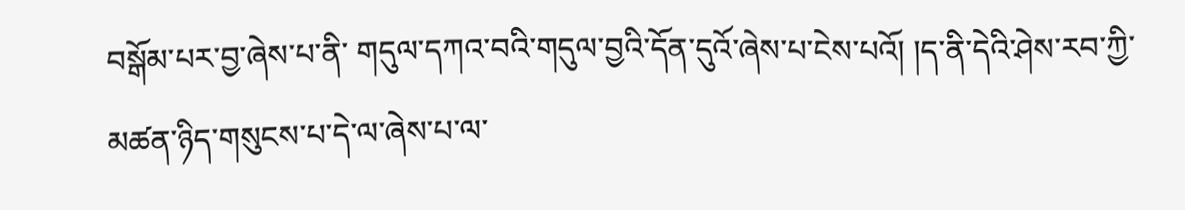བསྒོམ་པར་བྱ་ཞེས་པ་ནི་ གདུལ་དཀའ་བའི་གདུལ་བྱའི་དོན་དུའོ་ཞེས་པ་ངེས་པའོ། །ད་ནི་དེའི་ཤེས་རབ་ཀྱི་མཚན་ཉིད་གསུངས་པ་དེ་ལ་ཞེས་པ་ལ་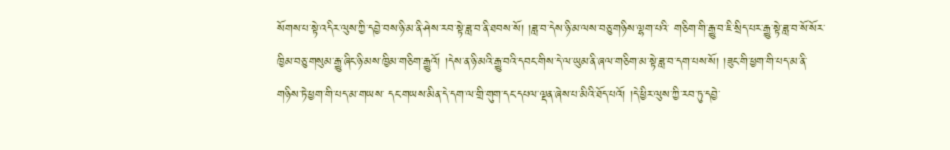སོགས་པ་སྟེ་འདིར་ལུས་ཀྱི་དབྱེ་བས་ཉི་མ་ནི་ཤེས་རབ་སྟེ་ཟླ་བ་ནི་ཐབས་སོ། །ཟླ་བ་དེས་ཉི་མ་ལས་བཅུ་གཉིས་ལྷག་པའི་ གཅིག་གི་རྒྱུ་བ་ཇི་སྲིད་པར་རྒྱུ་སྟེ་ཟླ་བ་སོ་སོར་ཁྱིམ་བཅུ་གསུམ་རྒྱུ་ཞིང་ཉི་མས་ཁྱིམ་གཅིག་རྒྱུའོ། །དེས་ན་ཉི་མའི་རྒྱུ་བའི་དབང་གིས་དེ་ལ་ཡུམ་ནི་ཞལ་གཅིག་མ་སྟེ་ཟླ་བ་དག་པས་སོ། །ཟུང་གི་ཕྱག་གི་པད་མ་ནི་གཉིས་ཏེ་ཕྱག་གི་པད་མ་གཡས་ དང་གཡས་མིན་དེ་དག་ལ་གྲི་གུག་དང་དཔལ་ལྡན་ཞེས་པ་མིའི་ཐོད་པའོ། །དེ་ཕྱིར་ལུས་ཀྱི་རབ་ཏུ་དབྱེ་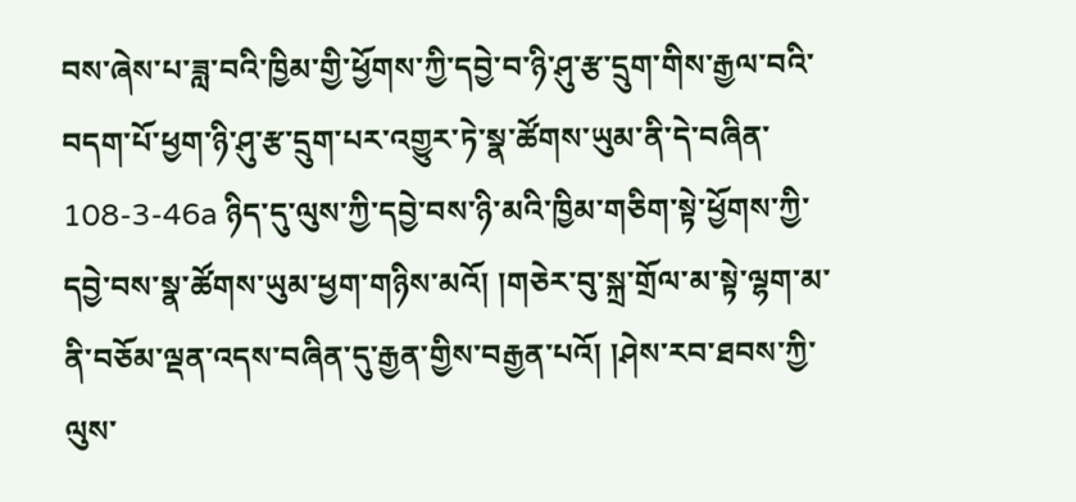བས་ཞེས་པ་ཟླ་བའི་ཁྱིམ་གྱི་ཕྱོགས་ཀྱི་དབྱེ་བ་ཉི་ཤུ་རྩ་དྲུག་གིས་རྒྱལ་བའི་བདག་པོ་ཕྱག་ཉི་ཤུ་རྩ་དྲུག་པར་འགྱུར་ཏེ་སྣ་ཚོགས་ཡུམ་ནི་དེ་བཞིན་ 108-3-46a ཉིད་དུ་ལུས་ཀྱི་དབྱེ་བས་ཉི་མའི་ཁྱིམ་གཅིག་སྟེ་ཕྱོགས་ཀྱི་དབྱེ་བས་སྣ་ཚོགས་ཡུམ་ཕྱག་གཉིས་མའོ། །གཅེར་བུ་སྐྲ་གྲོལ་མ་སྟེ་ལྷག་མ་ནི་བཅོམ་ལྡན་འདས་བཞིན་དུ་རྒྱན་གྱིས་བརྒྱན་པའོ། །ཤེས་རབ་ཐབས་ཀྱི་ལུས་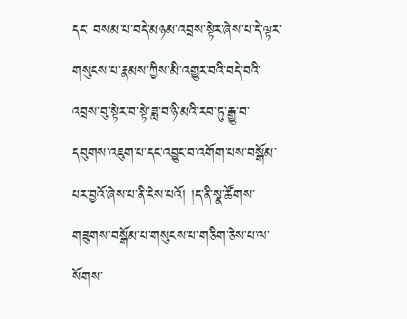དང་ བསམ་པ་བདེ་མཉམ་འབྲས་སྟེར་ཞེས་པ་དེ་ལྟར་གསུངས་པ་རྣམས་ཀྱིས་མི་འགྱུར་བའི་བདེ་བའི་འབྲས་བུ་སྟེར་བ་སྟེ་ཟླ་བ་ཉི་མའི་རབ་ཏུ་རྒྱུ་བ་དབུགས་འཇུག་པ་དང་འབྱུང་བ་འགོག་པས་བསྒོམ་པར་བྱའོ་ཞེས་པ་ནི་ངེས་པའོ། །ད་ནི་སྣ་ཚོགས་ གཟུགས་བསྒོམ་པ་གསུངས་པ་གཅིག་ཅེས་པ་ལ་སོགས་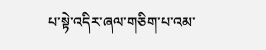པ་སྟེ་འདིར་ཞལ་གཅིག་པ་འམ་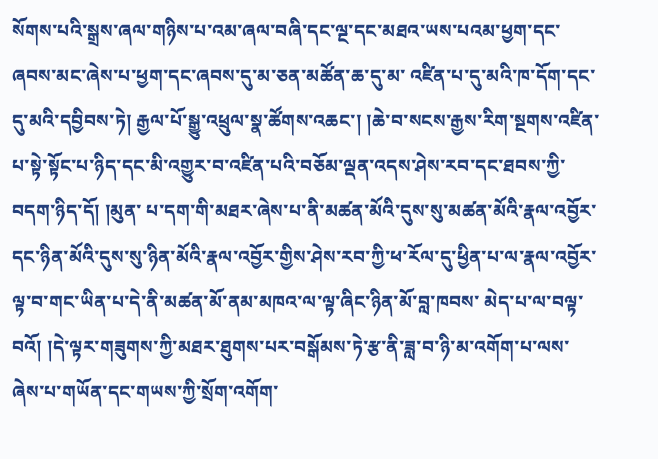སོགས་པའི་སྒྲས་ཞལ་གཉིས་པ་འམ་ཞལ་བཞི་དང་ལྔ་དང་མཐའ་ཡས་པའམ་ཕྱག་དང་ཞབས་མང་ཞེས་པ་ཕྱག་དང་ཞབས་དུ་མ་ཅན་མཚོན་ཆ་དུ་མ་ འཛིན་པ་དུ་མའི་ཁ་དོག་དང་དུ་མའི་དབྱིབས་ཏེ། རྒྱལ་པོ་སྒྱུ་འཕྲུལ་སྣ་ཚོགས་འཆང་། །ཆེ་བ་སངས་རྒྱས་རིག་སྔགས་འཛིན་པ་སྟེ་སྟོང་པ་ཉིད་དང་མི་འགྱུར་བ་འཛིན་པའི་བཅོམ་ལྡན་འདས་ཤེས་རབ་དང་ཐབས་ཀྱི་བདག་ཉིད་དོ། །མུན་ པ་དག་གི་མཐར་ཞེས་པ་ནི་མཚན་མོའི་དུས་སུ་མཚན་མོའི་རྣལ་འབྱོར་དང་ཉིན་མོའི་དུས་སུ་ཉིན་མོའི་རྣལ་འབྱོར་གྱིས་ཤེས་རབ་ཀྱི་ཕ་རོལ་དུ་ཕྱིན་པ་ལ་རྣལ་འབྱོར་ལྟ་བ་གང་ཡིན་པ་དེ་ནི་མཚན་མོ་ནམ་མཁའ་ལ་ལྟ་ཞིང་ཉིན་མོ་བླ་ཁབས་ མེད་པ་ལ་བལྟ་བའོ། །དེ་ལྟར་གཟུགས་ཀྱི་མཐར་ཐུགས་པར་བསྒོམས་ཏེ་རྩ་ནི་ཟླ་བ་ཉི་མ་འགོག་པ་ལས་ཞེས་པ་གཡོན་དང་གཡས་ཀྱི་སྲོག་འགོག་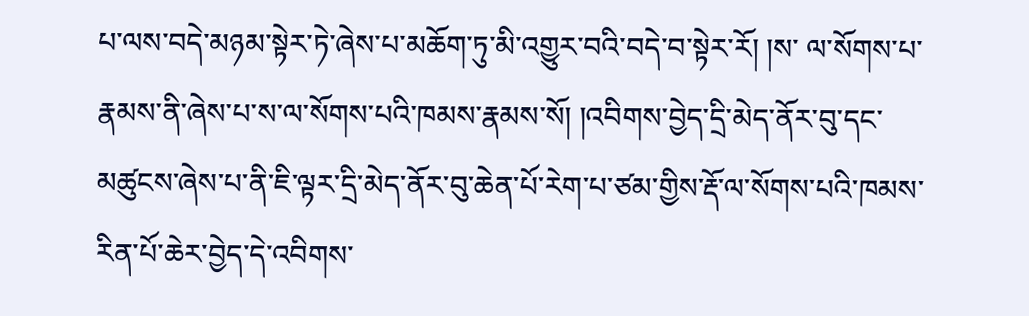པ་ལས་བདེ་མཉམ་སྟེར་ཏེ་ཞེས་པ་མཆོག་ཏུ་མི་འགྱུར་བའི་བདེ་བ་སྟེར་རོ། །ས་ ལ་སོགས་པ་རྣམས་ནི་ཞེས་པ་ས་ལ་སོགས་པའི་ཁམས་རྣམས་སོ། །འབིགས་བྱེད་དྲི་མེད་ནོར་བུ་དང་མཚུངས་ཞེས་པ་ནི་ཇི་ལྟར་དྲི་མེད་ནོར་བུ་ཆེན་པོ་རེག་པ་ཙམ་གྱིས་རྡོ་ལ་སོགས་པའི་ཁམས་རིན་པོ་ཆེར་བྱེད་དེ་འབིགས་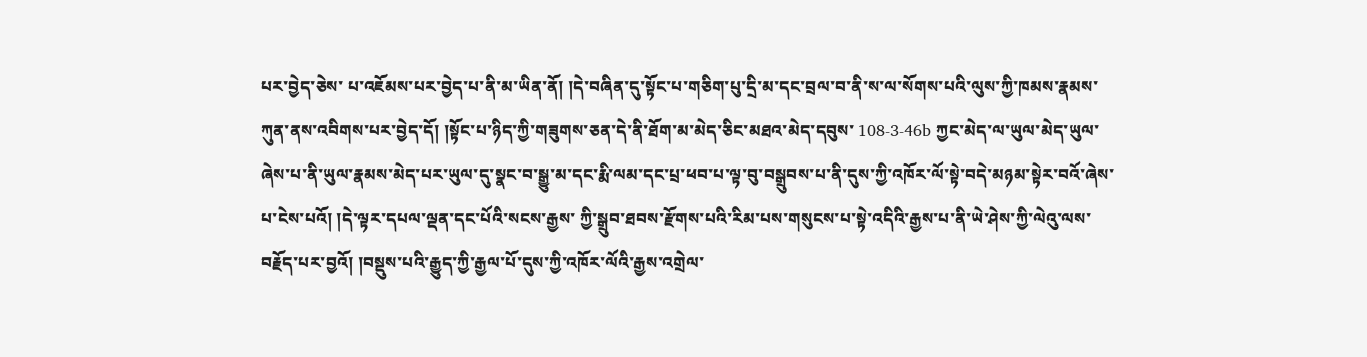པར་བྱེད་ཅེས་ པ་འཇོམས་པར་བྱེད་པ་ནི་མ་ཡིན་ནོ། །དེ་བཞིན་དུ་སྟོང་པ་གཅིག་པུ་དྲི་མ་དང་བྲལ་བ་ནི་ས་ལ་སོགས་པའི་ལུས་ཀྱི་ཁམས་རྣམས་ཀུན་ནས་འབིགས་པར་བྱེད་དོ། །སྟོང་པ་ཉིད་ཀྱི་གཟུགས་ཅན་དེ་ནི་ཐོག་མ་མེད་ཅིང་མཐའ་མེད་དབུས་ 108-3-46b ཀྱང་མེད་ལ་ཡུལ་མེད་ཡུལ་ཞེས་པ་ནི་ཡུལ་རྣམས་མེད་པར་ཡུལ་དུ་སྣང་བ་སྒྱུ་མ་དང་རྨི་ལམ་དང་པྲ་ཕབ་པ་ལྟ་བུ་བསྒྲུབས་པ་ནི་དུས་ཀྱི་འཁོར་ལོ་སྟེ་བདེ་མཉམ་སྟེར་བའོ་ཞེས་པ་ངེས་པའོ། །དེ་ལྟར་དཔལ་ལྡན་དང་པོའི་སངས་རྒྱས་ ཀྱི་སྒྲུབ་ཐབས་རྫོགས་པའི་རིམ་པས་གསུངས་པ་སྟེ་འདིའི་རྒྱས་པ་ནི་ཡེ་ཤེས་ཀྱི་ལེའུ་ལས་བརྗོད་པར་བྱའོ། །བསྡུས་པའི་རྒྱུད་ཀྱི་རྒྱལ་པོ་དུས་ཀྱི་འཁོར་ལོའི་རྒྱས་འགྲེལ་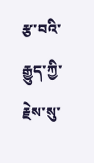རྩ་བའི་རྒྱུད་ཀྱི་རྗེས་སུ་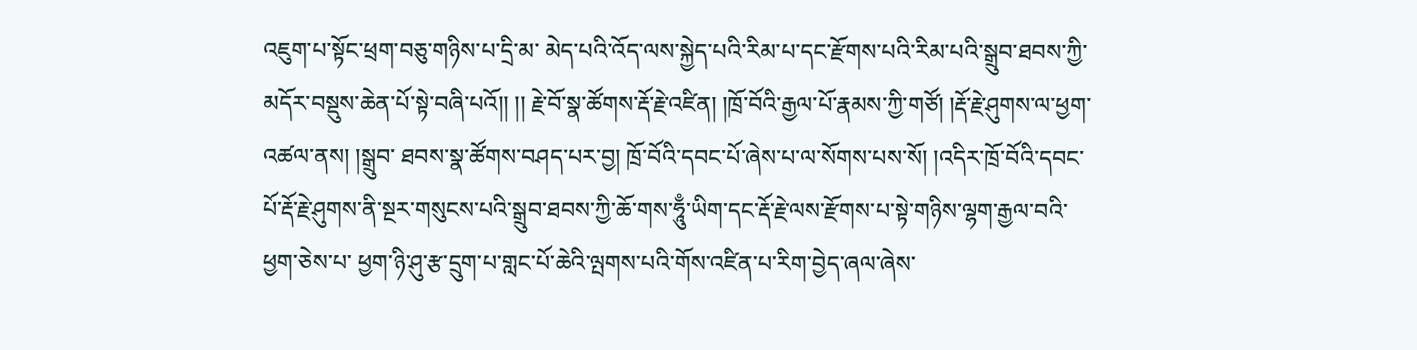འཇུག་པ་སྟོང་ཕྲག་བཅུ་གཉིས་པ་དྲི་མ་ མེད་པའི་འོད་ལས་སྐྱེད་པའི་རིམ་པ་དང་རྫོགས་པའི་རིམ་པའི་སྒྲུབ་ཐབས་ཀྱི་མདོར་བསྡུས་ཆེན་པོ་སྟེ་བཞི་པའོ།། །། རྗེ་བོ་སྣ་ཚོགས་རྡོ་རྗེ་འཛིན། །ཁྲོ་བོའི་རྒྱལ་པོ་རྣམས་ཀྱི་གཙོ། །རྡོ་རྗེ་ཤུགས་ལ་ཕྱག་འཚལ་ནས། །སྒྲུབ་ ཐབས་སྣ་ཚོགས་བཤད་པར་བྱ། ཁྲོ་བོའི་དབང་པོ་ཞེས་པ་ལ་སོགས་པས་སོ། །འདིར་ཁྲོ་བོའི་དབང་པོ་རྡོ་རྗེ་ཤུགས་ནི་སྔར་གསུངས་པའི་སྒྲུབ་ཐབས་ཀྱི་ཆོ་གས་ཧཱུྃ་ཡིག་དང་རྡོ་རྗེ་ལས་རྫོགས་པ་སྟེ་གཉིས་ལྷག་རྒྱལ་བའི་ཕྱག་ཅེས་པ་ ཕྱག་ཉི་ཤུ་རྩ་དྲུག་པ་གླང་པོ་ཆེའི་ལྤགས་པའི་གོས་འཛིན་པ་རིག་བྱེད་ཞལ་ཞེས་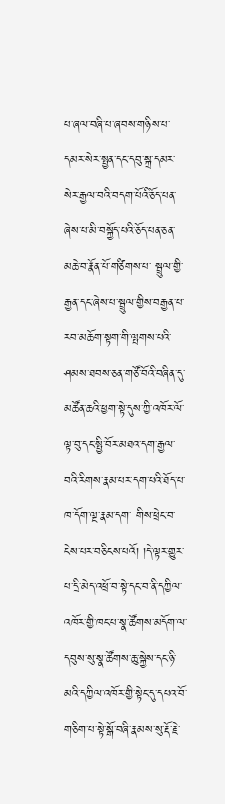པ་ཞལ་བཞི་པ་ཞབས་གཉིས་པ་དམར་སེར་སྤྱན་དང་དབུ་སྐྲ་དམར་སེར་རྒྱལ་བའི་བདག་པོའི་ཅོད་པན་ཞེས་པ་མི་བསྐྱོད་པའི་ཅོད་པན་ཅན་མཆེ་བ་རྣོན་པོ་གཙིགས་པ་ སྦྲུལ་གྱི་རྒྱན་དང་ཞེས་པ་སྦྲུལ་གྱིས་བརྒྱན་པ་རབ་མཆོག་སྟག་གི་ལྤགས་པའི་ཤམས་ཐབས་ཅན་གཙོ་བོའི་བཞིན་དུ་མཚོན་ཆའི་ཕྱག་སྟེ་དུས་ཀྱི་འཁོར་ལོ་ལྟ་བུ་དང་སྤྱི་བོར་མཐའ་དག་རྒྱལ་བའི་རིགས་རྣམ་པར་དག་པའི་ཐོད་པ་ཁ་དོག་ལྔ་རྣམ་དག་ གིས་ཕྲེང་བ་ངེས་པར་བཅིངས་པའོ། །དེ་ལྟར་གྱུར་པ་དྲི་མེད་འཕྲོ་བ་སྟེ་དང་བ་ནི་དཀྱིལ་འཁོར་གྱི་ཁང་པ་སྣ་ཚོགས་མདོག་ལ་དབུས་སུ་སྣ་ཚོགས་ཆུ་སྐྱེས་དང་ཉི་མའི་དཀྱིལ་འཁོར་གྱི་སྟེང་དུ་དཔའ་བོ་གཅིག་པ་སྟེ་སྒོ་བཞི་རྣམས་སུ་རྡོ་རྗེ་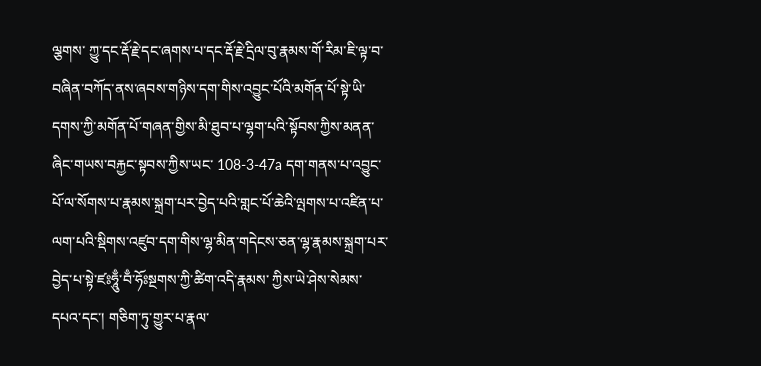ལྕགས་ ཀྱུ་དང་རྡོ་རྗེ་དང་ཞགས་པ་དང་རྡོ་རྗེ་དྲིལ་བུ་རྣམས་གོ་རིམ་ཇི་ལྟ་བ་བཞིན་བཀོད་ནས་ཞབས་གཉིས་དག་གིས་འབྱུང་པོའི་མགོན་པོ་སྟེ་ཡི་དགས་ཀྱི་མགོན་པོ་གཞན་གྱིས་མི་ཐུབ་པ་ལྷག་པའི་སྟོབས་ཀྱིས་མནན་ཞིང་གཡས་བརྐྱང་སྟབས་ཀྱིས་ཡང་ 108-3-47a དག་གནས་པ་འབྱུང་པོ་ལ་སོགས་པ་རྣམས་སྐྲག་པར་བྱེད་པའི་གླང་པོ་ཆེའི་ལྤགས་པ་འཛིན་པ་ལག་པའི་སྡིགས་འཛུབ་དག་གིས་ལྷ་མིན་གདེངས་ཅན་ལྷ་རྣམས་སྐྲག་པར་བྱེད་པ་སྟེ་ཛཿཧཱུྃ་བྃ་ཧོཿསྔགས་ཀྱི་ཚིག་འདི་རྣམས་ ཀྱིས་ཡེ་ཤེས་སེམས་དཔའ་དང་། གཅིག་ཏུ་གྱུར་པ་རྣལ་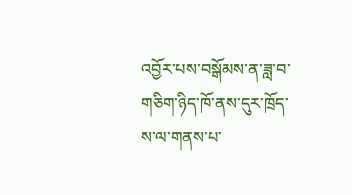འབྱོར་པས་བསྒོམས་ན་ཟླ་བ་གཅིག་ཉིད་ཁོ་ནས་དུར་ཁྲོད་ས་ལ་གནས་པ་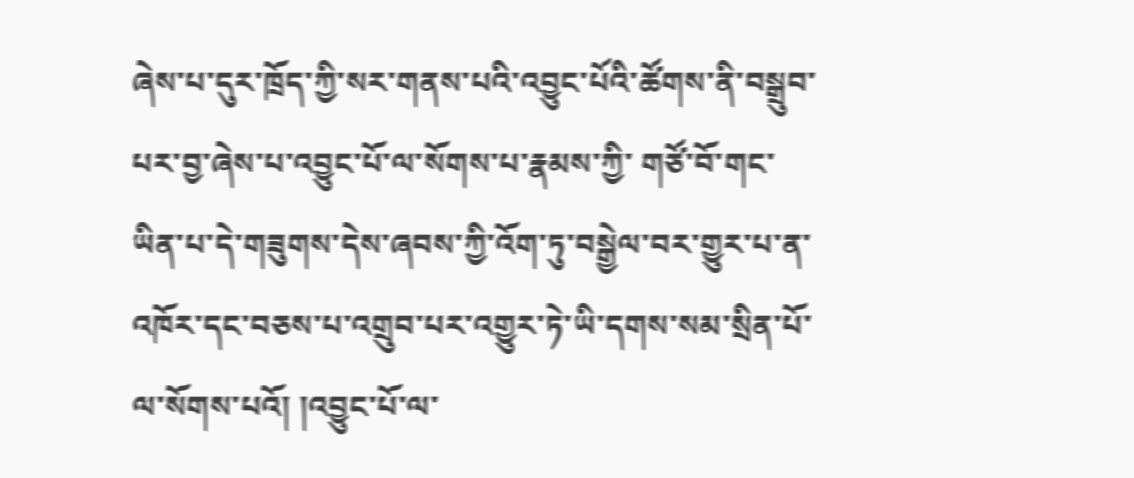ཞེས་པ་དུར་ཁྲོད་ཀྱི་སར་གནས་པའི་འབྱུང་པོའི་ཚོགས་ནི་བསྒྲུབ་པར་བྱ་ཞེས་པ་འབྱུང་པོ་ལ་སོགས་པ་རྣམས་ཀྱི་ གཙོ་བོ་གང་ཡིན་པ་དེ་གཟུགས་དེས་ཞབས་ཀྱི་འོག་ཏུ་བསྒྱེལ་བར་གྱུར་པ་ན་འཁོར་དང་བཅས་པ་འགྲུབ་པར་འགྱུར་ཏེ་ཡི་དགས་སམ་སྲིན་པོ་ལ་སོགས་པའོ། །འབྱུང་པོ་ལ་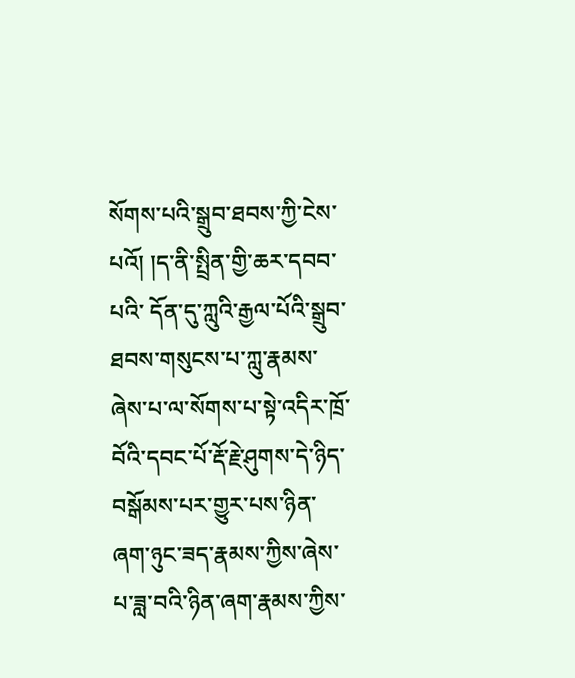སོགས་པའི་སྒྲུབ་ཐབས་ཀྱི་ངེས་པའོ། །ད་ནི་སྤྲིན་གྱི་ཆར་དབབ་པའི་ དོན་དུ་ཀླུའི་རྒྱལ་པོའི་སྒྲུབ་ཐབས་གསུངས་པ་ཀླུ་རྣམས་ཞེས་པ་ལ་སོགས་པ་སྟེ་འདིར་ཁྲོ་བོའི་དབང་པོ་རྡོ་རྗེ་ཤུགས་དེ་ཉིད་བསྒོམས་པར་གྱུར་པས་ཉིན་ཞག་ཉུང་ཟད་རྣམས་ཀྱིས་ཞེས་པ་ཟླ་བའི་ཉིན་ཞག་རྣམས་ཀྱིས་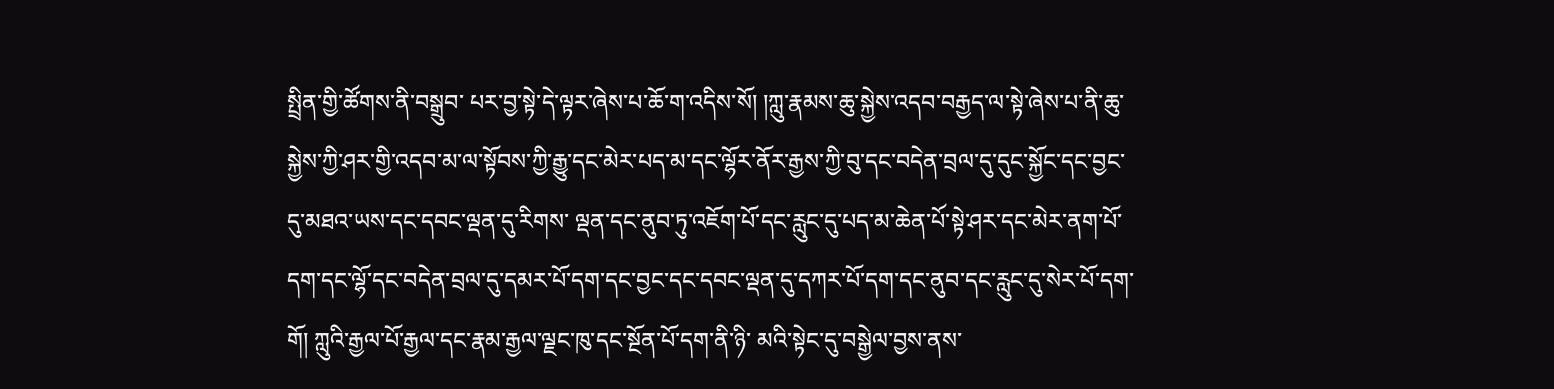སྤྲིན་གྱི་ཚོགས་ནི་བསྒྲུབ་ པར་བྱ་སྟེ་དེ་ལྟར་ཞེས་པ་ཆོ་ག་འདིས་སོ། །ཀླུ་རྣམས་ཆུ་སྐྱེས་འདབ་བརྒྱད་ལ་སྟེ་ཞེས་པ་ནི་ཆུ་སྐྱེས་ཀྱི་ཤར་གྱི་འདབ་མ་ལ་སྟོབས་ཀྱི་རྒྱུ་དང་མེར་པད་མ་དང་ལྷོར་ནོར་རྒྱས་ཀྱི་བུ་དང་བདེན་བྲལ་དུ་དུང་སྐྱོང་དང་བྱང་དུ་མཐའ་ཡས་དང་དབང་ལྡན་དུ་རིགས་ ལྡན་དང་ནུབ་ཏུ་འཇོག་པོ་དང་རླུང་དུ་པད་མ་ཆེན་པོ་སྟེ་ཤར་དང་མེར་ནག་པོ་དག་དང་ལྷོ་དང་བདེན་བྲལ་དུ་དམར་པོ་དག་དང་བྱང་དང་དབང་ལྡན་དུ་དཀར་པོ་དག་དང་ནུབ་དང་རླུང་དུ་སེར་པོ་དག་གོ། ཀླུའི་རྒྱལ་པོ་རྒྱལ་དང་རྣམ་རྒྱལ་ལྗང་ཁུ་དང་སྔོན་པོ་དག་ནི་ཉི་ མའི་སྟེང་དུ་བསྒྱེལ་བྱས་ནས་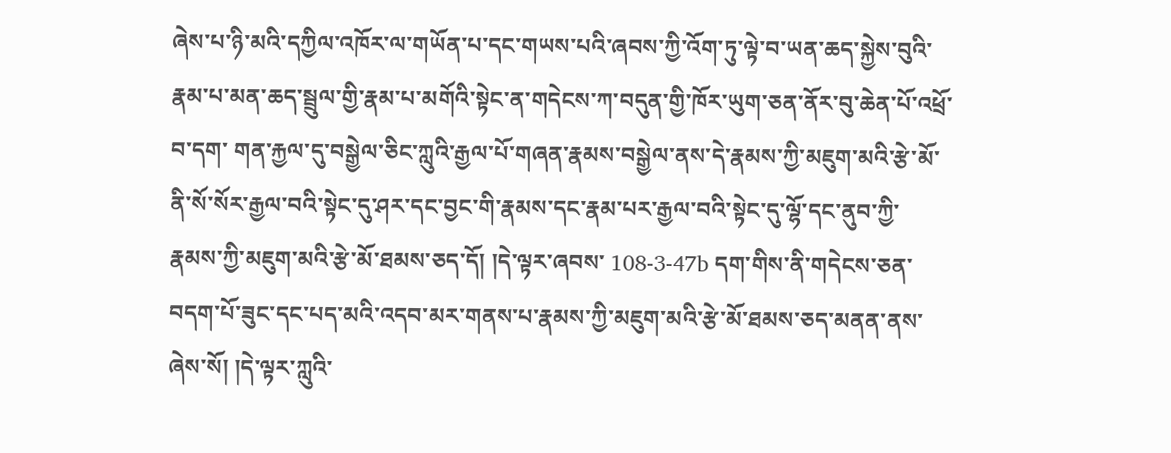ཞེས་པ་ཉི་མའི་དཀྱིལ་འཁོར་ལ་གཡོན་པ་དང་གཡས་པའི་ཞབས་ཀྱི་འོག་ཏུ་ལྟེ་བ་ཡན་ཆད་སྐྱེས་བུའི་རྣམ་པ་མན་ཆད་སྦྲུལ་གྱི་རྣམ་པ་མགོའི་སྟེང་ན་གདེངས་ཀ་བདུན་གྱི་ཁོར་ཡུག་ཅན་ནོར་བུ་ཆེན་པོ་འཕྲོ་བ་དག་ གན་རྐྱལ་དུ་བསྒྱེལ་ཅིང་ཀླུའི་རྒྱལ་པོ་གཞན་རྣམས་བསྒྱེལ་ནས་དེ་རྣམས་ཀྱི་མཇུག་མའི་རྩེ་མོ་ནི་སོ་སོར་རྒྱལ་བའི་སྟེང་དུ་ཤར་དང་བྱང་གི་རྣམས་དང་རྣམ་པར་རྒྱལ་བའི་སྟེང་དུ་ལྷོ་དང་ནུབ་ཀྱི་རྣམས་ཀྱི་མཇུག་མའི་རྩེ་མོ་ཐམས་ཅད་དོ། །དེ་ལྟར་ཞབས་ 108-3-47b དག་གིས་ནི་གདེངས་ཅན་བདག་པོ་ཟུང་དང་པད་མའི་འདབ་མར་གནས་པ་རྣམས་ཀྱི་མཇུག་མའི་རྩེ་མོ་ཐམས་ཅད་མནན་ནས་ཞེས་སོ། །དེ་ལྟར་ཀླུའི་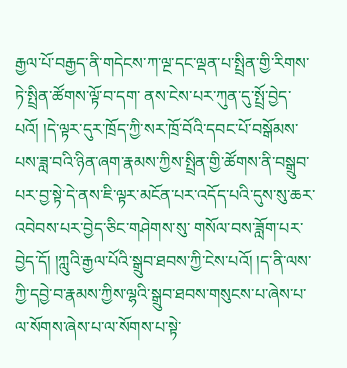རྒྱལ་པོ་བརྒྱད་ནི་གདེངས་ཀ་ལྔ་དང་ལྡན་པ་སྤྲིན་གྱི་རིགས་ཏེ་སྤྲིན་ཚོགས་ལྟོ་བ་དག་ ནས་ངེས་པར་ཀུན་དུ་སྤྲོ་བྱེད་པའོ། །དེ་ལྟར་དུར་ཁྲོད་ཀྱི་སར་ཁྲོ་བོའི་དབང་པོ་བསྒོམས་པས་ཟླ་བའི་ཉིན་ཞག་རྣམས་ཀྱིས་སྤྲིན་གྱི་ཚོགས་ནི་བསྒྲུབ་པར་བྱ་སྟེ་དེ་ནས་ཇི་ལྟར་མངོན་པར་འདོད་པའི་དུས་སུ་ཆར་འབེབས་པར་བྱེད་ཅིང་གཤེགས་སུ་ གསོལ་བས་ཟློག་པར་བྱེད་དོ། །ཀླུའི་རྒྱལ་པོའི་སྒྲུབ་ཐབས་ཀྱི་ངེས་པའོ། །ད་ནི་ལས་ཀྱི་དབྱེ་བ་རྣམས་ཀྱིས་ལྷའི་སྒྲུབ་ཐབས་གསུངས་པ་ཞེས་པ་ལ་སོགས་ཞེས་པ་ལ་སོགས་པ་སྟེ་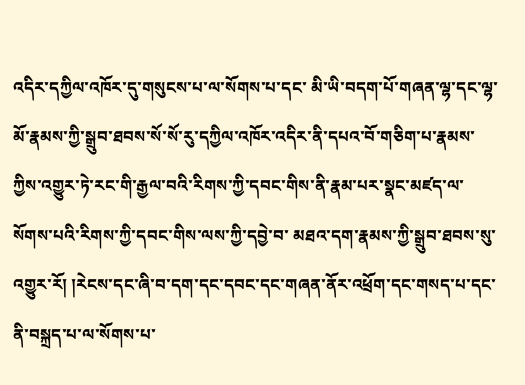འདིར་དཀྱིལ་འཁོར་དུ་གསུངས་པ་ལ་སོགས་པ་དང་ མི་ཡི་བདག་པོ་གཞན་ལྷ་དང་ལྷ་མོ་རྣམས་ཀྱི་སྒྲུབ་ཐབས་སོ་སོ་རུ་དཀྱིལ་འཁོར་འདིར་ནི་དཔའ་བོ་གཅིག་པ་རྣམས་ཀྱིས་འགྱུར་ཏེ་རང་གི་རྒྱལ་བའི་རིགས་ཀྱི་དབང་གིས་ནི་རྣམ་པར་སྣང་མཛད་ལ་སོགས་པའི་རིགས་ཀྱི་དབང་གིས་ལས་ཀྱི་དབྱེ་བ་ མཐའ་དག་རྣམས་ཀྱི་སྒྲུབ་ཐབས་སུ་འགྱུར་རོ། །རེངས་དང་ཞི་བ་དག་དང་དབང་དང་གཞན་ནོར་འཕྲོག་དང་གསད་པ་དང་ནི་བསྐྲད་པ་ལ་སོགས་པ་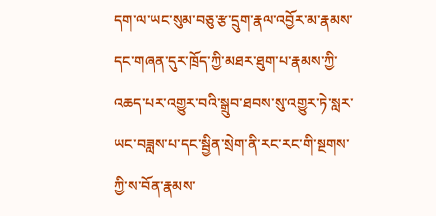དག་ལ་ཡང་སུམ་བཅུ་རྩ་དྲུག་རྣལ་འབྱོར་མ་རྣམས་དང་གཞན་དུར་ཁྲོད་ཀྱི་མཐར་ཐུག་པ་རྣམས་ཀྱི་ འཆད་པར་འགྱུར་བའི་སྒྲུབ་ཐབས་སུ་འགྱུར་ཏེ་སླར་ཡང་བཟླས་པ་དང་སྦྱིན་སྲེག་ནི་རང་རང་གི་སྔགས་ཀྱི་ས་བོན་རྣམས་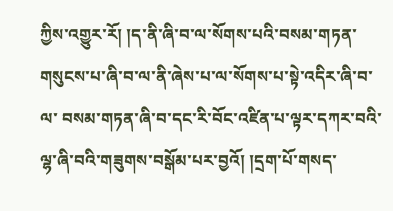ཀྱིས་འགྱུར་རོ། །ད་ནི་ཞི་བ་ལ་སོགས་པའི་བསམ་གཏན་གསུངས་པ་ཞི་བ་ལ་ནི་ཞེས་པ་ལ་སོགས་པ་སྟེ་འདིར་ཞི་བ་ལ་ བསམ་གཏན་ཞི་བ་དང་རི་བོང་འཛིན་པ་ལྟར་དཀར་བའི་ལྷ་ཞི་བའི་གཟུགས་བསྒོམ་པར་བྱའོ། །དྲག་པོ་གསད་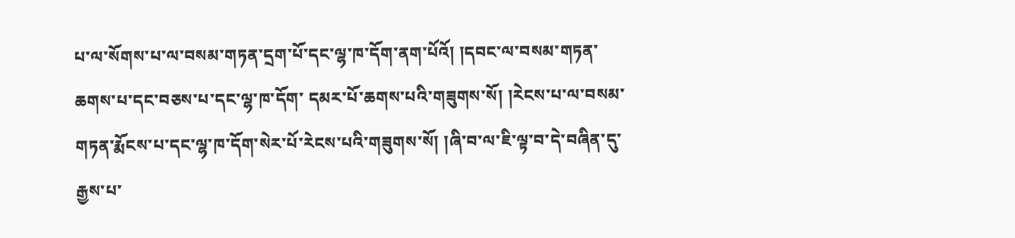པ་ལ་སོགས་པ་ལ་བསམ་གཏན་དྲག་པོ་དང་ལྷ་ཁ་དོག་ནག་པོའོ། །དབང་ལ་བསམ་གཏན་ཆགས་པ་དང་བཅས་པ་དང་ལྷ་ཁ་དོག་ དམར་པོ་ཆགས་པའི་གཟུགས་སོ། །རེངས་པ་ལ་བསམ་གཏན་རྨོངས་པ་དང་ལྷ་ཁ་དོག་སེར་པོ་རེངས་པའི་གཟུགས་སོ། །ཞི་བ་ལ་ཇི་ལྟ་བ་དེ་བཞིན་དུ་རྒྱས་པ་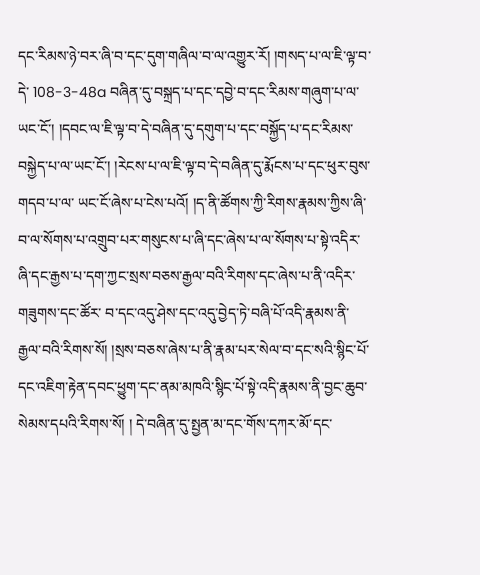དང་རིམས་ཉེ་བར་ཞི་བ་དང་དུག་གཞིལ་བ་ལ་འགྱུར་རོ། །གསད་པ་ལ་ཇི་ལྟ་བ་དེ་ 108-3-48a བཞིན་དུ་བསྐྲད་པ་དང་དབྱེ་བ་དང་རིམས་གཞུག་པ་ལ་ཡང་ངོ་། །དབང་ལ་ཇི་ལྟ་བ་དེ་བཞིན་དུ་དགུག་པ་དང་བསྐྱོད་པ་དང་རིམས་བསྐྱེད་པ་ལ་ཡང་ངོ་། །རེངས་པ་ལ་ཇི་ལྟ་བ་དེ་བཞིན་དུ་རྨོངས་པ་དང་ཕུར་བུས་གདབ་པ་ལ་ ཡང་ངོ་ཞེས་པ་ངེས་པའོ། །ད་ནི་ཚོགས་ཀྱི་རིགས་རྣམས་ཀྱིས་ཞི་བ་ལ་སོགས་པ་འགྲུབ་པར་གསུངས་པ་ཞི་དང་ཞེས་པ་ལ་སོགས་པ་སྟེ་འདིར་ཞི་དང་རྒྱས་པ་དག་ཀྱང་སྲས་བཅས་རྒྱལ་བའི་རིགས་དང་ཞེས་པ་ནི་འདིར་གཟུགས་དང་ཚོར་ བ་དང་འདུ་ཤེས་དང་འདུ་བྱེད་ཏེ་བཞི་པོ་འདི་རྣམས་ནི་རྒྱལ་བའི་རིགས་སོ། །སྲས་བཅས་ཞེས་པ་ནི་རྣམ་པར་སེལ་བ་དང་སའི་སྙིང་པོ་དང་འཇིག་རྟེན་དབང་ཕྱུག་དང་ནམ་མཁའི་སྙིང་པོ་སྟེ་འདི་རྣམས་ནི་བྱང་ཆུབ་སེམས་དཔའི་རིགས་སོ། ། དེ་བཞིན་དུ་སྤྱན་མ་དང་གོས་དཀར་མོ་དང་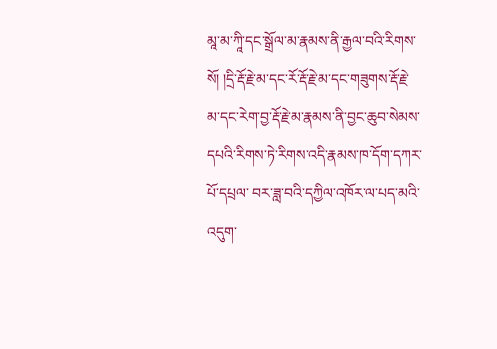མཱ་མ་ཀཱི་དང་སྒྲོལ་མ་རྣམས་ནི་རྒྱལ་བའི་རིགས་སོ། །དྲི་རྡོ་རྗེ་མ་དང་རོ་རྡོ་རྗེ་མ་དང་གཟུགས་རྡོ་རྗེ་མ་དང་རེག་བྱ་རྡོ་རྗེ་མ་རྣམས་ནི་བྱང་ཆུབ་སེམས་དཔའི་རིགས་ཏེ་རིགས་འདི་རྣམས་ཁ་དོག་དཀར་པོ་དཔྲལ་ བར་ཟླ་བའི་དཀྱིལ་འཁོར་ལ་པད་མའི་འདུག་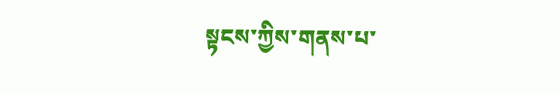སྟངས་ཀྱིས་གནས་པ་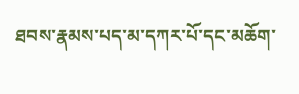ཐབས་རྣམས་པད་མ་དཀར་པོ་དང་མཆོག་